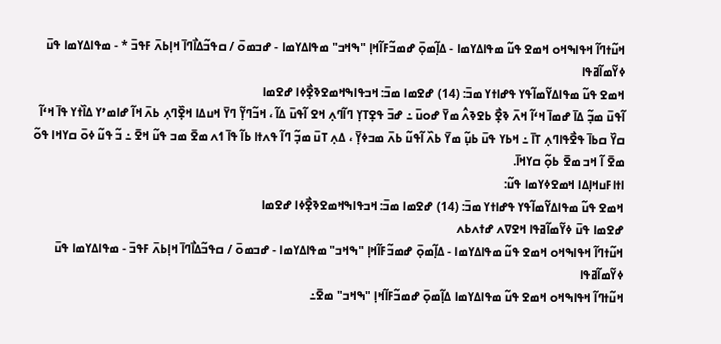ߞߎ߬ߙߣߊ߬ ߞߟߊߒߞߋ ߞߘߐ ߟߎ߬ ߘߟߊߡߌߘߊ - ߡߊ߲߬ߘߋ߲߫ ߝߘߏ߬ߓߊ߬ߞߊ߲ "ߒߞߏ" ߘߟߊߡߌߘߊ - ߝߏߘߋ߫ / ߛߟߏ߬ߡߊ߯ߣߊ߫ ߞߊ߲ߕߍ߫ ߓߟߏ߫ * - ߘߟߊߡߌߘߊ ߟߎ߫ ߦߌ߬ߘߊ߬ߥߟߊ
ߞߘߐ ߟߎ߬ ߘߟߊߡߌ߬ߘߊ߬ߟߌ ߟߝߊߙߌ ߘߏ߫: (14) ߝߐߘߊ ߘߏ߫: ߞߏߟߊߒߞߘߐߢߐ߲߯ߦߊ ߝߐߘߊ
ߊ߬ߟߎ߫ ߘߏ߲߬ ߡߊ߫ ߝߘߊ߫ ߞߵߊ߬ ߞߍ߫ ߢߐ߲߯ ߕߐߢߍ߮ ߘߌ߫ ߝߋߎ߫ ߸ ߝߏ߫ ߟߐ߲ߠߌ߲ ߣߊ߬ߣߍ߲ ߞߐ ߊ߬ߟߎ߫ ߡߊ߬ ، ߞߏ߬ߣߌ߲߬ ߣߌ߫ ߞߎߡߊ ߞߐ߲߰ߣߍ߲ ߕߍ߫ ߞߊ߬ ߝߊߘߴߌ ߡߊ߰ߙߌ ߟߊ߫ ߞߵߊ߬ ߛߌ߰ ߛߕߊ߫ ߟߐ߯ߟߊߣߍ߲ ߠߊ߫ ߸ ߞߕߌ ߟߎ߫ ߕߎ߲߬ ߘߌ߫ ߕߍ߰ ߊ߬ߟߎ߬ ߕߍ߫ ߘߏߦߌ߲߫ ، ߡߍ߲ ߠߎ߫ ߘߏ߲߬ ߣߊ߬ ߟߍߙߊ ߕߊ߬ ߟߊ߫ ߗߍ ߘߐ߫ ߘߏ ߟߎ߬ ߞߐ߫ ߸ ߏ߬ ߟߎ߬ ߦߋ߫ ߛߌߞߊ ߟߋ߬ ߘߐ߫ ߊ߬ ߞߏ ߘߐ߫ ߕߋ߲߬ ߛߌߞߊ߫.
ߊߙߊߓߎߞߊ߲ߡߊ ߞߘߐߦߌߘߊ ߟߎ߬:
ߞߘߐ ߟߎ߬ ߘߟߊߡߌ߬ߘߊ߬ߟߌ ߟߝߊߙߌ ߘߏ߫: (14) ߝߐߘߊ ߘߏ߫: ߞߏߟߊߒߞߘߐߢߐ߲߯ߦߊ ߝߐߘߊ
ߝߐߘߊ ߟߎ߫ ߦߌ߬ߘߊ߬ߥߟߊ ߞߐߜߍ ߝߙߍߕߍ
ߞߎ߬ߙߣߊ߬ ߞߟߊߒߞߋ ߞߘߐ ߟߎ߬ ߘߟߊߡߌߘߊ - ߡߊ߲߬ߘߋ߲߫ ߝߘߏ߬ߓߊ߬ߞߊ߲ "ߒߞߏ" ߘߟߊߡߌߘߊ - ߝߏߘߋ߫ / ߛߟߏ߬ߡߊ߯ߣߊ߫ ߞߊ߲ߕߍ߫ ߓߟߏ߫ - ߘߟߊߡߌߘߊ ߟߎ߫ ߦߌ߬ߘߊ߬ߥߟߊ
ߞߎ߬ߙߣߊ߬ ߞߟߊߒߞߋ ߞߘߐ ߟߎ߬ ߘߟߊߡߌߘߊ ߡߊ߲߬ߘߋ߲߫ ߝߘߏ߬ߓߊ߬ߞߊ߲ "ߒߞߏ" ߘߐ߫߸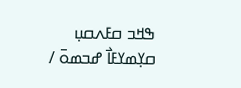ߒߞߏ ߛߓߍߛߎ߲ ߛߌ߲ߘߌߓߊ߯ ߝߏߘߋ߫ /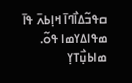ߛߟߏ߬ߡߊ߯ߣߊ߫ ߞߊ߲ߕߍ߫ ߟߊ߫ ߘߟߊߡߌߘߊ ߟߋ߬.
ߘߊߕߎ߲߯ߠߌ߲